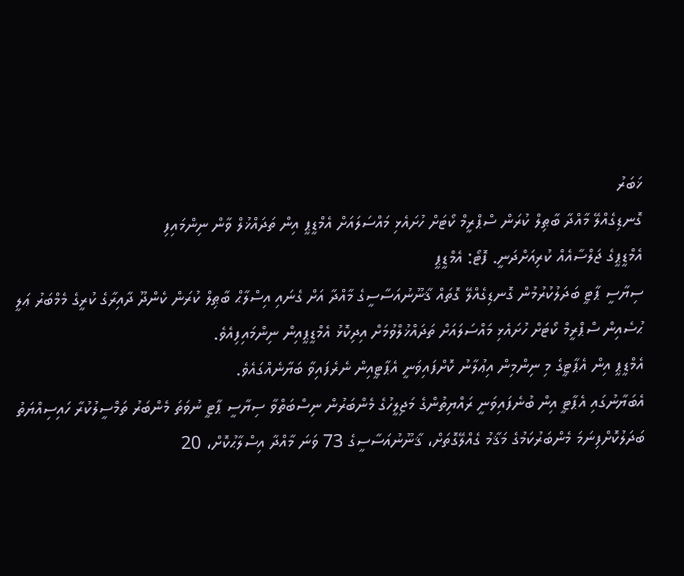ޚަބަރު
ގޮނޑިގެއްލޭ މާއްދާ ބާޠިލް ކުރަން ސްޕްރީމް ކޯޓަށް ހުށައެޅި މައްސަލައަށް އެމްޑީޕީ އިން ތަދައްޚުލް ވާން ނިންމައިފި
އެމްޑީޕީގެ ޖަލްސާއެއް ކުރިއަށްދަނީ. ފޮޓޯ: އެމްޑީޕީ
ސިޔާސީ ޕާޓީ ބަދަލުކުރުމުން ގޮނޑިގެއްލޭ ގޮތައް ޤާނޫނުއަސާސީގެ މާއްދާ އަށް ގެނައި އިސްލާޙް ބާޠިލް ކުރަން ކެންދޫ ދާއިރާގެ ކުރީގެ މެމްބަރު ޢަލީ ޙުސެއިން ސްޕްރީމް ކޯޓަށް ހުށައެޅި މައްސަލައަށް ތަދައްޚުލްވުމަށް އިދިކޮޅު އެމްޑީޕީއިން ނިންމައިފިއެވެ.
އެމްޑީޕީ އިން އެޕާޓީގެ މި ނިންމިން އިޢުލާނު ކޮށްފައިވަނީ އެޕާޓީއިން ނެރެފައިވާ ބަޔާނެއްގައެވެ.
އެބަޔާނުގައި އެޕާޓީ އިން ބުނެފައިވަނީ ރައްޔިތުންގެ މަޖިލީހުގެ މެންބަރުން ނިސްބަތްވާ ސިޔާސީ ޕާޓީ ނުވަތަ މެންބަރު ތަމްސީލުކުރާ ހައިސިއްޔަތު ބަދަލުކޮށްފިނަމަ މެންބަރުކަމުގެ މަޤާމު ގެއްލޭގޮތަށް، ޤާނޫނުއަސާސީގެ 73 ވަނަ މާއްދާ އިސްލާޙުކޮށް، 20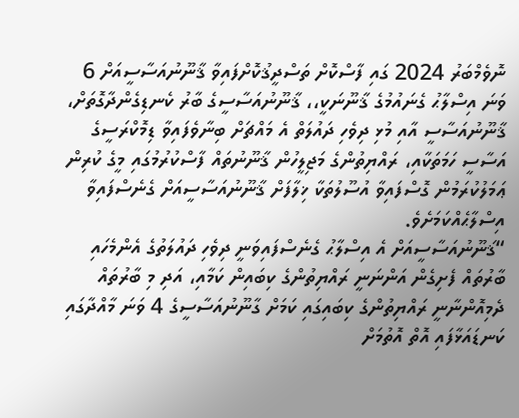ނޮވެމްބަރު 2024 ގައި ފާސްކޮށް ތަސްދީޤުކޮށްފައިވާ ޤާނޫނުއަސާސީއަށް 6 ވަނަ އިސްލާޙު ގެނައުމުގެ ޤާނޫނަކީ،، ޤާނޫނުއަސާސީގެ ބާރު ކެނޑިގެންދާގޮތަށް، ޤާނޫނުއަސާސީ އާއި މުޅި ދިވެހި ދައުލަތް އެ މައްޗަށް ބިނާވެފައިވާ ޑިމޮކްރަސީގެ އަސާސީ ހަމަތަކާއި، ރައްޔިތުންގެ މަޖިލީހުން ޤާނޫނުތައް ފާސްކުރުމުގައި މީގެ ކުރިން ޢަމަލުކުރަމުން ގޮސްފައިވާ އުސޫލުތަކާ ޚިލާފަށް ޤާނޫނުއަސާސީއަށް ގެނެސްފައިވާ އިސްލާޙެއްކަމަށެވެ.
“ޤަނޫނުއަސާސީއަށް އެ އިސްލާޙު ގެނެސްފައިވަނީ ދިވެހި ދައުލަތުގެ އެންމެހައި ބާރުތައް ފެށިގެން އަންނަނީ ރައްޔިތުންގެ ކިބައިން ކަމާއި، އަދި މި ބާރުތައް ދެމިއޮންނާނީ ރައްޔިތުންގެ ކިބައިގައި ކަމަށް ގާނޫނުއަސާސީގެ 4 ވަނަ މާއްދާގައި ކަނޑައަޅާފައި އޮތް އޮތުމަށް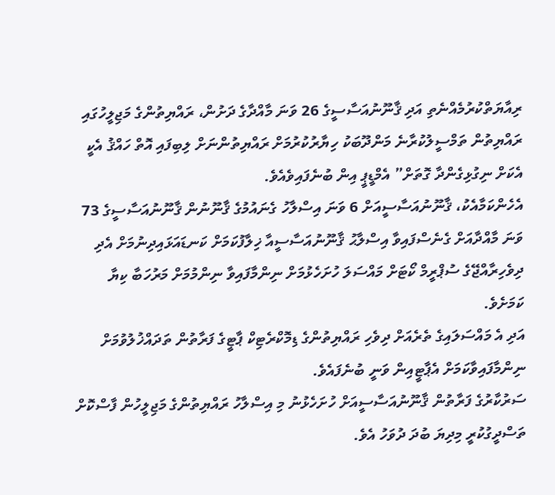ރިއާޔަތްކުރުމެއްނެތި އަދި ޤާނޫނުއަސާސީގެ 26 ވަނަ މާއްދާގެ ދަށުން، ރައްޔިތުންގެ މަޖިލީހުގައި ރައްޔިތުން ތަމްސީލުކުރާނެ މަންދޫބަކު ހިޔާރުކުރުމަށް ރައްޔިތުންނަށް ލިބިފައި އޮތް ހައްޤު އެކީ އެކަށް ނިގުޅިގެންދާ ގޮތަށް” އެމްޑީޕީ އިން ބުނެފައިވެއެވެ.
އެހެންކަމާއެކު، ޤާނޫނުއަސާސީއަށް 6 ވަނަ އިސްލާހު ގެނައުމުގެ ޤާނޫނުން ޤާނޫނުއަސާސީގެ 73 ވަނަ މާއްދާއަށް ގެނެސްފައިވާ އިސްލާޙު ޤާނޫނުއަސާސީއާ ޚިލާފުކަމަށް ކަނޑައަޅައިދިނުމަށް އެދި ދިވެހިރާއްޖޭގެ ސުޕްރީމް ކޯޓަށް މައްސަލަ ހުށަހެޅުމަށް ނިންމާފައިވާ ނިންމުމަށް މަރުހަބާ ކިޔާ ކަމަށެވެ.
އަދި އެ މައްސަލައިގެ ތެރެއަށް ދިވެހި ރައްޔިތުންގެ ޑިމޮކްރެޓިކް ޕާޓީގެ ފަރާތުން ތަދައްޚުލުވުމަށް ނިންމާފައިވާކަމަށް އެޕާޓީއިން ވަނީ ބުނެފައެވެ.
ސަރުކާރުގެ ފަރާތުން ޤާނޫނުއަސާސީއަށް ހުށަހެޅުނު މި އިސްލާހު ރައްޔިތުންގެ މަޖިލީހުން ފާސްކޮށް ތަސްދީގުކުރީ މިދިޔަ ބުދަ ދުވަހު އެވެ.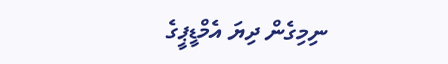ނިމިގެން ދިޔަ އެމްޑީޕީގެ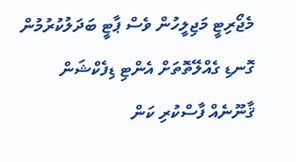މެޖޯރިޓީ މަޖިލީހުން ވެސް ޕާޓީ ބަދަލުކުރުމުން ގޮނޑި ގެއްލޭތޮތަށް އެންޓި ޑިފެކްޝަން ޤާނޫނެއް ފާސްކުރި ކަން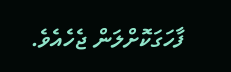ފާހަގަކޮށްލަން ޖެހެއެވެ.